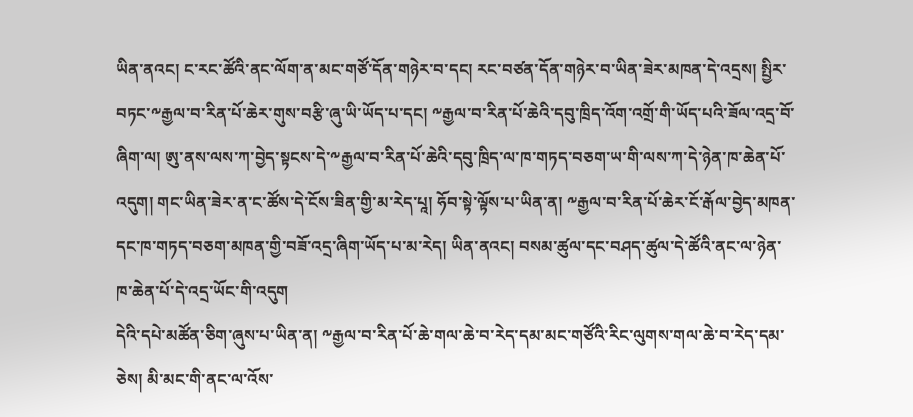ཡིན་ནའང། ང་རང་ཚོའི་ནང་ལོག་ན་མང་གཙོ་དོན་གཉེར་བ་དང། རང་བཙན་དོན་གཉེར་བ་ཡིན་ཟེར་མཁན་དེ་འདྲས། སྤྱིར་བཏང་༸རྒྱལ་བ་རིན་པོ་ཆེར་གུས་བརྩི་ཞུ་ཡི་ཡོད་པ་དང། ༸རྒྱལ་བ་རིན་པོ་ཆེའི་དབུ་ཁྲིད་འོག་འགྲོ་གི་ཡོད་པའི་ཟོལ་འདྲ་བོ་ཞིག་ལ། ཨུ་ནས་ལས་ཀ་བྱེད་སྟངས་དེ་༸རྒྱལ་བ་རིན་པོ་ཆེའི་དབུ་ཁྲིད་ལ་ཁ་གཏད་བཅག་ཡ་གི་ལས་ཀ་དེ་ཉེན་ཁ་ཆེན་པོ་འདུག། གང་ཡིན་ཟེར་ན་ང་ཚོས་དེ་ངོས་ཟིན་གྱི་མ་རེད་པཱ། ཧོབ་སྟེ་ལྟོས་པ་ཡིན་ན། ༸རྒྱལ་བ་རིན་པོ་ཆེར་ངོ་རྒོལ་བྱེད་མཁན་དང་ཁ་གཏད་བཅག་མཁན་གྱི་བཟོ་འདྲ་ཞིག་ཡོད་པ་མ་རེད། ཡིན་ནའང། བསམ་ཚུལ་དང་བཤད་ཚུལ་དེ་ཚོའི་ནང་ལ་ཉེན་ཁ་ཆེན་པོ་དེ་འདྲ་ཡོང་གི་འདུག
དེའི་དཔེ་མཚོན་ཅིག་ཞུས་པ་ཡིན་ན། ༸རྒྱལ་བ་རིན་པོ་ཆེ་གལ་ཆེ་བ་རེད་དམ་མང་གཙོའི་རིང་ལུགས་གལ་ཆེ་བ་རེད་དམ་ཅེས། མི་མང་གི་ནང་ལ་འོས་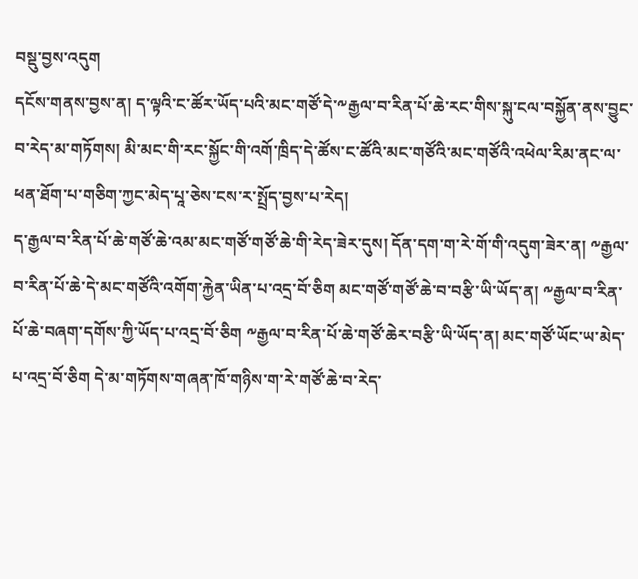བསྡུ་བྱས་འདུག
དངོས་གནས་བྱས་ན། ད་ལྟའི་ང་ཚོར་ཡོད་པའི་མང་གཙོ་དེ་༸རྒྱལ་བ་རིན་པོ་ཆེ་རང་གིས་སྐུ་ངལ་བསྐྱོན་ནས་བྱུང་བ་རེད་མ་གཏོགས། མི་མང་གི་རང་སྐྱོང་གི་འགོ་ཁྲིད་དེ་ཚོས་ང་ཚོའི་མང་གཙོའི་མང་གཙོའི་འཕེལ་རིམ་ནང་ལ་ཕན་ཐོག་པ་གཅིག་ཀྱང་མེད་པཱ་ཅེས་ངས་ར་སྤྲོད་བྱས་པ་རེད།
ད་རྒྱལ་བ་རིན་པོ་ཆེ་གཙོ་ཆེ་འམ་མང་གཙོ་གཙོ་ཆེ་གི་རེད་ཟེར་དུས། དོན་དག་ག་རེ་གོ་གི་འདུག་ཟེར་ན། ༸རྒྱལ་བ་རིན་པོ་ཆེ་དེ་མང་གཙོའི་འགོག་རྐྱེན་ཡིན་པ་འདྲ་བོ་ཅིག མང་གཙོ་གཙོ་ཆེ་བ་བརྩི་ཡི་ཡོད་ན། ༸རྒྱལ་བ་རིན་པོ་ཆེ་བཞག་དགོས་ཀྱི་ཡོད་པ་འདྲ་བོ་ཅིག ༸རྒྱལ་བ་རིན་པོ་ཆེ་གཙོ་ཆེར་བརྩི་ཡི་ཡོད་ན། མང་གཙོ་ཡོང་ཡ་མེད་པ་འདྲ་བོ་ཅིག དེ་མ་གཏོགས་གཞན་ཁོ་གཉིས་ག་རེ་གཙོ་ཆེ་བ་རེད་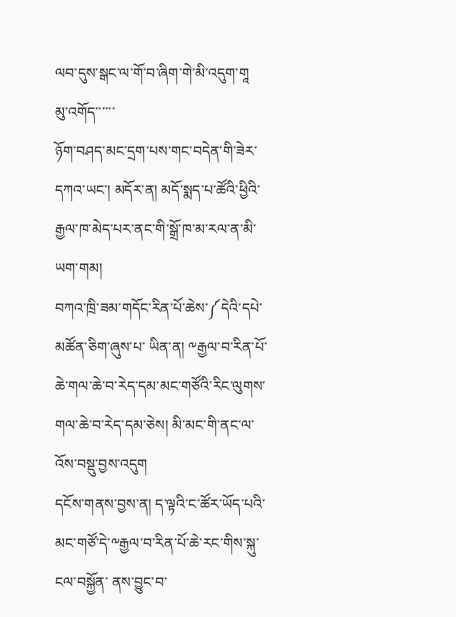ལབ་དུས་སྒང་ལ་གོ་བ་ཞིག་གེ་མི་འདུག་གཱ
མུ་འགོད་་་་་་
ཉོག་བཤད་མང་དྲག་པས་གང་བདེན་གི་ཟེར་དཀའ་ཡང་། མདོར་ན། མདོ་སྨད་པ་ཚོའི་ཕྱིའི་རྒྱལ་ཁ་མེད་པར་ནང་གི་སྒྲོ་ཁ་མ་རལ་ན་མི་ཡག་གམ།
བཀའ་ཁྲི་ཟམ་གདོང་རིན་པོ་ཆེས་༼དེའི་དཔེ་མཚོན་ཅིག་ཞུས་པ་ ཡིན་ན། ༸རྒྱལ་བ་རིན་པོ་ཆེ་གལ་ཆེ་བ་རེད་དམ་མང་གཙོའི་རིང་ལུགས་གལ་ཆེ་བ་རེད་དམ་ཅེས། མི་མང་གི་ནང་ལ་འོས་བསྡུ་བྱས་འདུག
དངོས་གནས་བྱས་ན། ད་ལྟའི་ང་ཚོར་ཡོད་པའི་མང་གཙོ་དེ་༸རྒྱལ་བ་རིན་པོ་ཆེ་རང་གིས་སྐུ་ངལ་བསྐྱོན་ ནས་བྱུང་བ་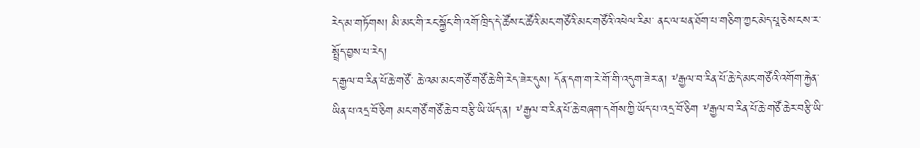རེད་མ་གཏོགས། མི་མང་གི་རང་སྐྱོང་གི་འགོ་ཁྲིད་དེ་ཚོས་ང་ཚོའི་མང་གཙོའི་མང་གཙོའི་འཕེལ་རིམ་ ནང་ལ་ཕན་ཐོག་པ་གཅིག་ཀྱང་མེད་པཱ་ཅེས་ངས་ར་སྤྲོད་བྱས་པ་རེད།
ད་རྒྱལ་བ་རིན་པོ་ཆེ་གཙོ་ ཆེ་འམ་མང་གཙོ་གཙོ་ཆེ་གི་རེད་ཟེར་དུས། དོན་དག་ག་རེ་གོ་གི་འདུག་ཟེར་ན། ༸རྒྱལ་བ་རིན་པོ་ཆེ་དེ་མང་གཙོའི་འགོག་རྐྱེན་ཡིན་པ་འདྲ་བོ་ཅིག མང་གཙོ་གཙོ་ཆེ་བ་བརྩི་ཡི་ཡོད་ན། ༸རྒྱལ་བ་རིན་པོ་ཆེ་བཞག་དགོས་ཀྱི་ཡོད་པ་འདྲ་བོ་ཅིག ༸རྒྱལ་བ་རིན་པོ་ཆེ་གཙོ་ཆེར་བརྩི་ཡི་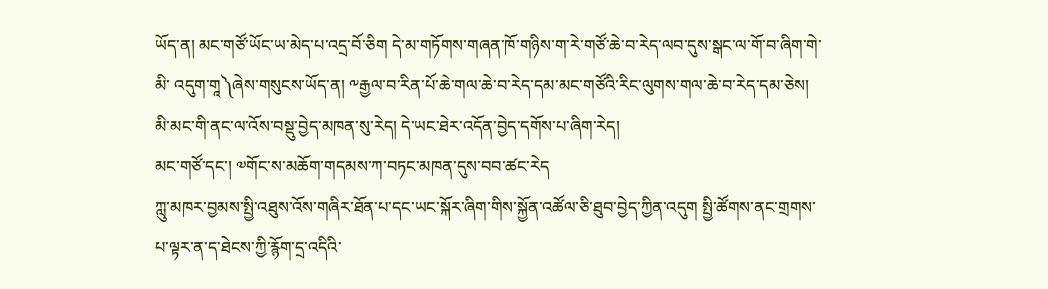ཡོད་ན། མང་གཙོ་ཡོང་ཡ་མེད་པ་འདྲ་བོ་ཅིག དེ་མ་གཏོགས་གཞན་ཁོ་གཉིས་ག་རེ་གཙོ་ཆེ་བ་རེད་ལབ་དུས་སྒང་ལ་གོ་བ་ཞིག་གེ་མི་ འདུག་གཱ༽ཞེས་གསུངས་ཡོད་ན། ༸རྒྱལ་བ་རིན་པོ་ཆེ་གལ་ཆེ་བ་རེད་དམ་མང་གཙོའི་རིང་ལུགས་གལ་ཆེ་བ་རེད་དམ་ཅེས། མི་མང་གི་ནང་ལ་འོས་བསྡུ་བྱེད་མཁན་སུ་རེད། དེ་ཡང་ཐེར་འདོན་བྱེད་དགོས་པ་ཞིག་རེད།
མང་གཙོ་དང་། ༧གོང་ས་མཆོག་གདམས་ཀ་བཏང་མཁན་དུས་བབ་ཚང་རེད
ཀླུ་མཁར་བྱམས་སྤྱི་འཐུས་འོས་གཞིར་ཐོན་པ་དང་ཡང་སྐོར་ཞིག་གིས་སྐྱོན་འཚོལ་ཅི་ཐུབ་བྱེད་ཀྱིན་འདུག སྤྱི་ཚོགས་ནང་གྲགས་པ་ལྟར་ན་ད་ཐེངས་ཀྱི་རྙོག་དྲ་འདིའི་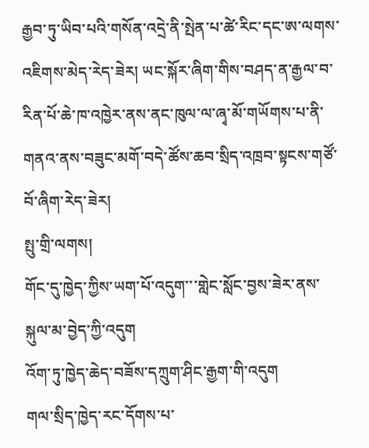རྒྱབ་ཏུ་ཡིབ་པའི་གསོན་འདྲེ་ནི་སྤེན་པ་ཚེ་རིང་དང་ཨ་ལགས་འཇིགས་མེད་རེད་ཟེར། ཡང་སྐོར་ཞིག་གིས་བཤད་ན་རྒྱལ་བ་རིན་པོ་ཆེ་ཁ་འཁྱེར་ནས་ནང་ཁུལ་ལ་ཞྭ་མོ་གཡོགས་པ་ནི་གནའ་ནས་བཟུང་མགོ་བདེ་ཚོས་ཆབ་སྲིད་འཁྲབ་སྟངས་གཙོ་བོ་ཞིག་རེད་ཟེར།
སྤུ་གྲི་ལགས།
གོང་དུ་ཁྱེད་ཀྱིས་ཡག་པོ་འདུག་་་གླེང་སློང་བྱས་ཟེར་ནས་སྐུལ་མ་བྱེད་ཀྱི་འདུག
འོག་ཏུ་ཁྱེད་ཆེད་བཟོས་དཀྲུག་ཤིང་རྒྱག་གི་འདུག
གལ་སྲིད་ཁྱེད་རང་དོགས་པ་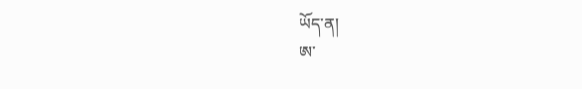ཡོད་ན།
ཨ་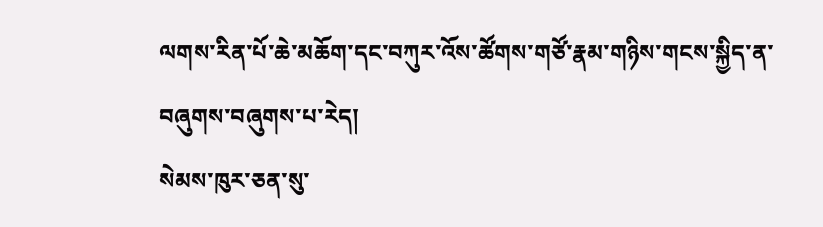ལགས་རིན་པོ་ཆེ་མཆོག་དང་བཀུར་འོས་ཚོགས་གཙོ་རྣམ་གཉིས་གངས་སྐྱིད་ན་བཞུགས་བཞུགས་པ་རེད།
སེམས་ཁུར་ཅན་སུ་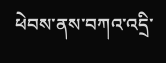ཕེབས་ནས་བཀའ་འདྲི་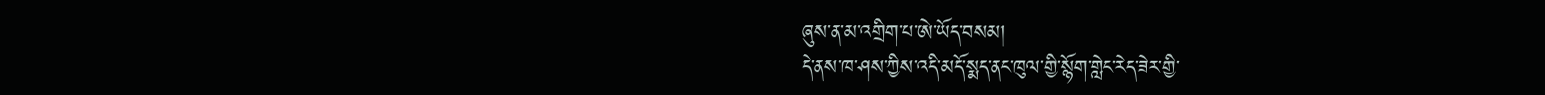ཞུས་ན་མ་འགྲིག་པ་ཨེ་ཡོད་བསམ།
དེ་ནས་ཁ་ཤས་ཀྱིས་འདི་མདོ་སྨད་ནང་ཁུལ་གྱི་སྙོག་གླེང་རེད་ཟེར་གྱི་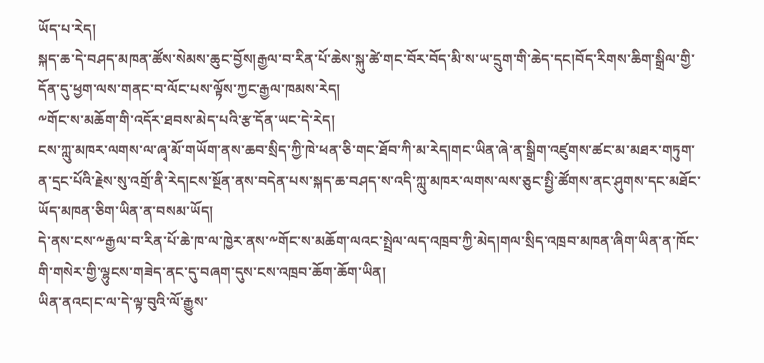ཡོད་པ་རེད།
སྐད་ཆ་དེ་བཤད་མཁན་ཚོས་སེམས་ཆུང་བྱོས།རྒྱལ་བ་རིན་པོ་ཆེས་སྐུ་ཚེ་གང་བོར་བོད་མི་ས་ཡ་དྲུག་གི་ཆེད་དང།བོད་རིགས་ཆིག་སྒྲིལ་གྱི་དོན་དུ་ཕྱག་ལས་གནང་བ་ལོང་པས་ལྟོས་ཀྱང་རྒྱལ་ཁམས་རེད།
༸གོང་ས་མཆོག་གི་འདོར་ཐབས་མེད་པའི་རྩ་དོན་ཡང་དེ་རེད།
ངས་ཀླུ་མཁར་ལགས་ལ་ཞྭ་མོ་གཡོག་ནས་ཆབ་སྲིད་ཀྱི་ཁེ་ཕན་ཅི་གང་ཐོབ་ཀི་མ་རེད།གང་ཡིན་ཞེ་ན་སྒྲིག་འཛུགས་ཚང་མ་མཐར་གཏུག་ན་དྲང་པོའི་རྗེས་སུ་འགྲོ་ནི་རེད།ངས་སྔོན་ནས་བདེན་པས་སྐད་ཆ་བཤད་ས་འདི་ཀླུ་མཁར་ལགས་ལས་ཅུང་སྤྱི་ཚོགས་ནང་ཤུགས་དང་མཐོང་ཡོད་མཁན་ཅིག་ཡིན་ན་བསམ་ཡོད།
དེ་ནས་ངས་༸རྒྱལ་བ་རིན་པོ་ཆེ་ཁ་ལ་ཁྱེར་ནས་༸གོང་ས་མཆོག་ལའང་སྤྲེལ་ལད་འཁྲབ་ཀྱི་མེད།གལ་སྲིད་འཁྲབ་མཁན་ཞིག་ཡིན་ན་ཁོང་གི་གསེར་གྱི་ལྷུངས་གཟེད་ནང་དུ་བཞག་དུས་ངས་འཁྲབ་ཆོག་ཆོག་ཡིན།
ཡིན་ནའང།ང་ལ་དེ་ལྟ་བུའི་ལོ་རྒྱུས་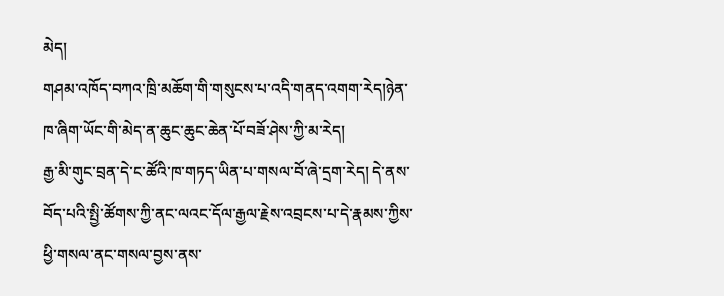མེད།
གཤམ་འཁོད་བཀའ་ཁྲི་མཆོག་གི་གསུངས་པ་འདི་གནད་འགག་རེད།ཉེན་ཁ་ཞིག་ཡོང་གི་མེད་ན་ཆུང་ཆུང་ཆེན་པོ་བཟོ་ཤེས་ཀྱི་མ་རེད།
རྒྱ་མི་གུང་བྲན་དེ་ང་ཚོའི་ཁ་གཏད་ཡིན་པ་གསལ་བོ་ཞེ་དྲག་རེད། དེ་ནས་བོད་པའི་སྤྱི་ཚོགས་ཀྱི་ནང་ལའང་དོལ་རྒྱལ་རྗེས་འབྲངས་པ་དེ་རྣམས་ཀྱིས་ཕྱི་གསལ་ནང་གསལ་བྱས་ནས་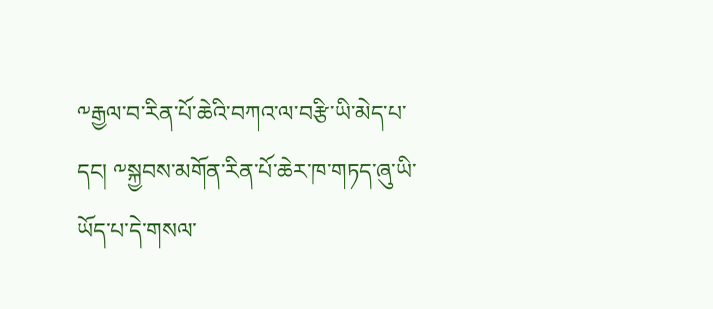༸རྒྱལ་བ་རིན་པོ་ཆེའི་བཀའ་ལ་བརྩི་ཡི་མེད་པ་དང། ༸སྐྱབས་མགོན་རིན་པོ་ཆེར་ཁ་གཏད་ཞུ་ཡི་ཡོད་པ་དེ་གསལ་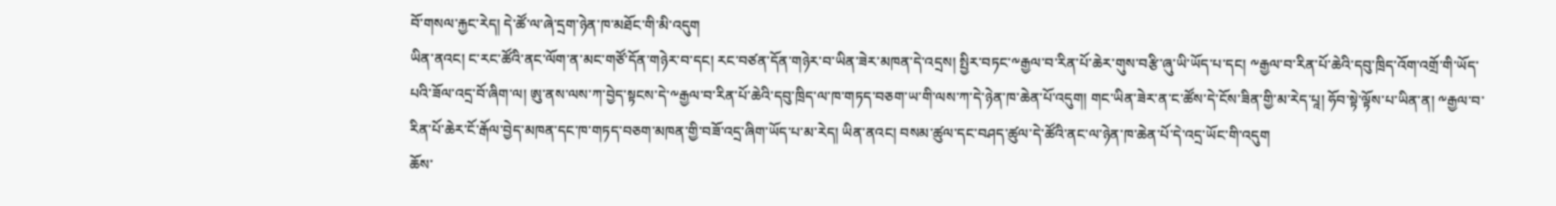བོ་གསལ་རྐྱང་རེད། དེ་ཚོ་ལ་ཞེ་དྲག་ཉེན་ཁ་མཐོང་གི་མི་འདུག
ཡིན་ནའང། ང་རང་ཚོའི་ནང་ལོག་ན་མང་གཙོ་དོན་གཉེར་བ་དང། རང་བཙན་དོན་གཉེར་བ་ཡིན་ཟེར་མཁན་དེ་འདྲས། སྤྱིར་བཏང་༸རྒྱལ་བ་རིན་པོ་ཆེར་གུས་བརྩི་ཞུ་ཡི་ཡོད་པ་དང། ༸རྒྱལ་བ་རིན་པོ་ཆེའི་དབུ་ཁྲིད་འོག་འགྲོ་གི་ཡོད་པའི་ཟོལ་འདྲ་བོ་ཞིག་ལ། ཨུ་ནས་ལས་ཀ་བྱེད་སྟངས་དེ་༸རྒྱལ་བ་རིན་པོ་ཆེའི་དབུ་ཁྲིད་ལ་ཁ་གཏད་བཅག་ཡ་གི་ལས་ཀ་དེ་ཉེན་ཁ་ཆེན་པོ་འདུག། གང་ཡིན་ཟེར་ན་ང་ཚོས་དེ་ངོས་ཟིན་གྱི་མ་རེད་པཱ། ཧོབ་སྟེ་ལྟོས་པ་ཡིན་ན། ༸རྒྱལ་བ་རིན་པོ་ཆེར་ངོ་རྒོལ་བྱེད་མཁན་དང་ཁ་གཏད་བཅག་མཁན་གྱི་བཟོ་འདྲ་ཞིག་ཡོད་པ་མ་རེད། ཡིན་ནའང། བསམ་ཚུལ་དང་བཤད་ཚུལ་དེ་ཚོའི་ནང་ལ་ཉེན་ཁ་ཆེན་པོ་དེ་འདྲ་ཡོང་གི་འདུག
ཆོས་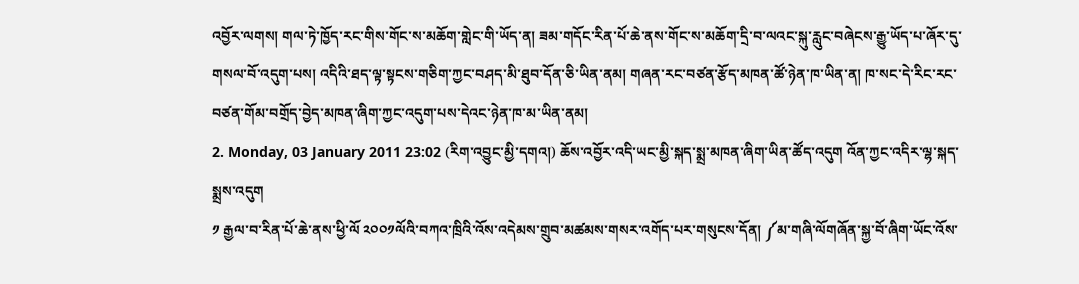འབྱོར་ལགས། གལ་ཏེ་ཁྱོད་རང་གིས་གོང་ས་མཆོག་གླེང་གི་ཡོད་ན། ཟམ་གདོང་རིན་པོ་ཆེ་ནས་གོང་ས་མཆོག་དྲི་བ་ལའང་སྐུ་རླུང་བཞེངས་རྒྱུ་ཡོད་པ་ཞོར་དུ་གསལ་བོ་འདུག་པས། འདིའི་ཐད་ལྟ་སྟངས་གཅིག་ཀྱང་བཤད་མི་ཐུབ་དོན་ཅི་ཡིན་ནམ། གཞན་རང་བཙན་རྩོད་མཁན་ཚོ་ཉེན་ཁ་ཡིན་ན། ཁ་སང་དེ་རིང་རང་བཙན་གོམ་བགྲོད་བྱེད་མཁན་ཞིག་ཀྱང་འདུག་པས་དེའང་ཉེན་ཁ་མ་ཡིན་ནམ།
2. Monday, 03 January 2011 23:02 (རིག་འབྱུང་མྱི་དགའ།) ཆོས་འབྱོར་འདི་ཡང་མྱི་སྐད་སྨྲ་མཁན་ཞིག་ཡིན་ཚོད་འདུག འོན་ཀྱང་འདིར་ལྷ་སྐད་སྨྲས་འདུག
༡ རྒྱལ་བ་རིན་པོ་ཆེ་ནས་ཕྱི་ལོ ༢༠༠༡ལོའི་བཀའ་ཁྲིའི་འོས་འདེམས་གྲུབ་མཚམས་གསར་འགོད་པར་གསུངས་དོན། ༼མ་གཞི་ལོགཞོན་སྐྱ་བོ་ཞིག་ཡོང་འོས་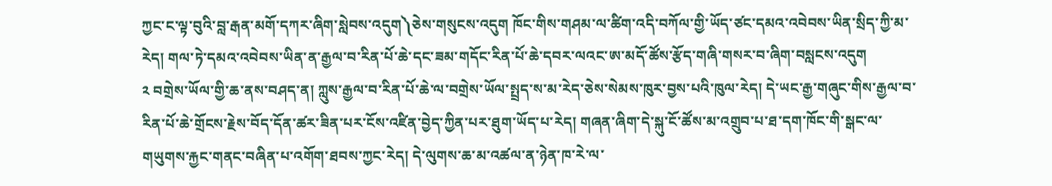ཀྱང་ང་ལྟ་བུའི་བླ་རྒན་མགོ་དཀར་ཞིག་སླེབས་འདུག༽ཅེས་གསུངས་འདུག ཁོང་གིས་གཤམ་ལ་ཚིག་འདི་བཀོལ་གྱི་ཡོད་ཙང་དམའ་འབེབས་ཡིན་སྲིད་ཀྱི་མ་རེད། གལ་ཏེ་དམའ་འབེབས་ཡིན་ན་རྒྱལ་བ་རིན་པོ་ཆེ་དང་ཟམ་གདོང་རིན་པོ་ཆེ་དབར་ལའང་ཨ་མདོ་ཚོས་རྩོད་གཞི་གསར་བ་ཞིག་བསླངས་འདུག
༢ བགྲེས་ཡོལ་གྱི་ཆ་ནས་བཤད་ན། ཀླུས་རྒྱལ་བ་རིན་པོ་ཆེ་ལ་བགྲེས་ཡོལ་སྤྲད་ས་མ་རེད་ཅེས་སེམས་ཁུར་བྱས་པའི་ཁུལ་རེད། དེ་ཡང་རྒྱ་གཞུང་གིས་རྒྱལ་བ་རིན་པོ་ཆེ་གྲོངས་རྗེས་བོད་དོན་ཚར་ཟིན་པར་ངོས་འཛིན་བྱེད་ཀྱིན་པར་ཐུག་ཡོད་པ་རེད། གཞན་ཞིག་དེ་སྐུ་ངོ་ཚོས་མ་འགྲུབ་པ་ཐ་དག་ཁོང་གི་སྒང་ལ་གཡུགས་རྐྱང་གནང་བཞིན་པ་འགོག་ཐབས་ཀྱང་རེད། དེ་ལུགས་ཆ་མ་འཚལ་ན་ཉེན་ཁ་རེ་ལ་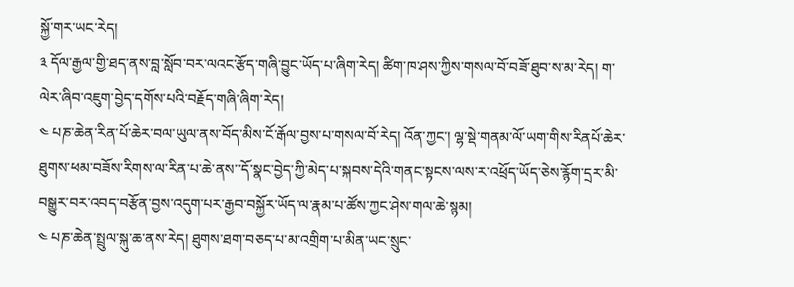སྐྱོ་གར་ཡང་རེད།
༣ དོལ་རྒྱལ་གྱི་ཐད་ནས་བླ་སློབ་བར་ལའང་རྩོད་གཞི་བྱུང་ཡོད་པ་ཞིག་རེད། ཚིག་ཁ་ཤས་ཀྱིས་གསལ་བོ་བཟོ་ཐུབ་ས་མ་རེད། ག་ལེར་ཞིབ་འཇུག་བྱེད་དགོས་པའི་བརྗོད་གཞི་ཞིག་རེད།
༤ པཎ་ཆེན་རིན་པོ་ཆེར་བལ་ཡུལ་ནས་བོད་མིས་ངོ་རྒོལ་བྱས་པ་གསལ་བོ་རེད། འོན་ཀྱང་། ལྷ་སྡེ་གནམ་ལོ་ཡག་གིས་རིནཔོ་ཆེར་ཐུགས་ཕམ་བཟོས་རིགས་ལ་རིན་པ་ཆེ་ནས་་དོ་སྣང་བྱེད་ཀྱི་མེད་པ་སྐབས་དེའི་གནང་སྟངས་ལས་ར་འཕྲོད་ཡོད་ཅེས་རྙོག་དྲར་མི་བསྒྱུར་བར་འབད་བརྩོན་བྱས་འདུག་པར་རྒྱབ་བསྐྱོར་ཡོད་ལ་རྣམ་པ་ཚོས་ཀྱང་ཤེས་གལ་ཆེ་སྙམ།
༤ པཎ་ཆེན་སྤྲུལ་སྐུ་ཆ་ནས་རེད། ཐུགས་ཐག་བཅད་པ་མ་འགྲིག་པ་མིན་ཡང་སྲུང་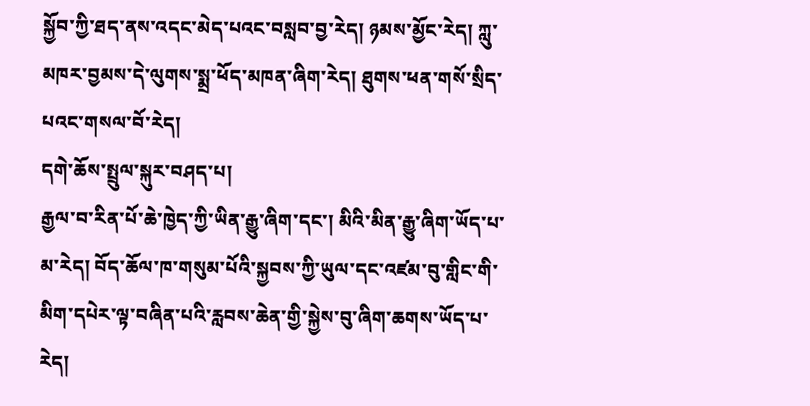སྐྱོབ་ཀྱི་ཐད་ནས་འདང་མེད་པའང་བསླབ་བྱ་རེད། ཉམས་མྱོང་རེད། ཀླུ་མཁར་བྱམས་དེ་ལུགས་སྨྲ་ཕོད་མཁན་ཞིག་རེད། ཐུགས་ཕན་གསོ་སྲིད་པའང་གསལ་བོ་རེད།
དགེ་ཆོས་སྤྲུལ་སྐུར་བཤད་པ།
རྒྱལ་བ་རིན་པོ་ཆེ་ཁྱེད་ཀྱི་ཡིན་རྒྱུ་ཞིག་དང་། མིའི་མིན་རྒྱུ་ཞིག་ཡོད་པ་མ་རེད། བོད་ཆོལ་ཁ་གསུམ་པོའི་སྐྱབས་ཀྱི་ཡུལ་དང་འཛམ་བུ་གླིང་གི་མིག་དཔེར་ལྟ་བཞིན་པའི་རླབས་ཆེན་གྱི་སྐྱེས་བུ་ཞིག་ཆགས་ཡོད་པ་རེད།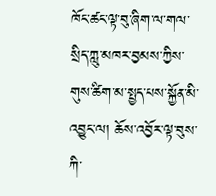ཁོང་ཚང་ལྟ་བུ་ཞིག་ལ་གལ་སྲིད་ཀླུ་མཁར་བྱམས་ཀྱིས་གུས་ཚིག་མ་སྤྱད་པས་སྐྱོན་མི་འབྱུང་ལ། ཆོས་འབྱོར་ལྟ་བུས་ཀི་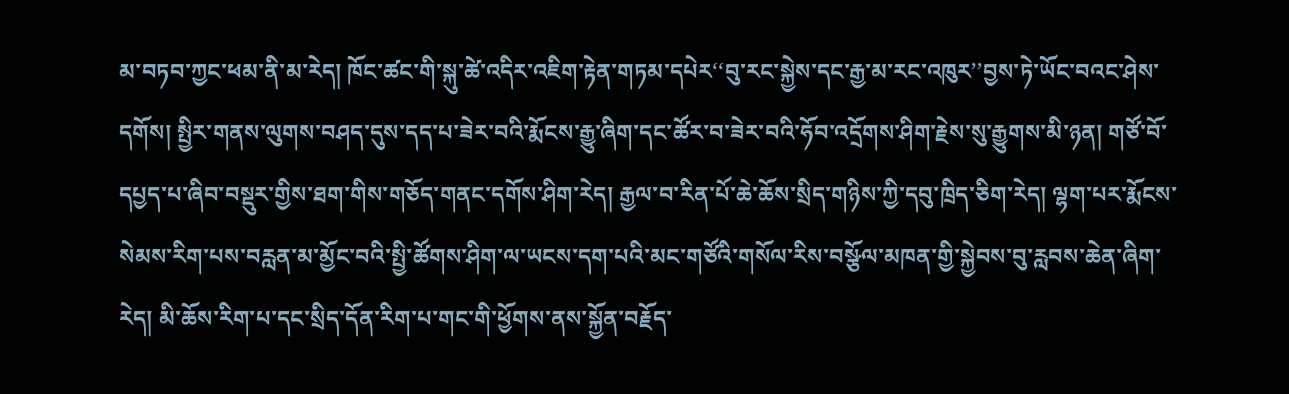མ་བཏབ་ཀྱང་ཕམ་ནི་མ་རེད། ཁོང་ཚང་གི་སྐུ་ཚེ་འདིར་འཇིག་རྟེན་གཏམ་དཔེར‘‘བུ་རང་སྐྱེས་དང་རྒྱ་མ་རང་འཁུར’’བྱས་ཏེ་ཡོང་བའང་ཤེས་དགོས། སྤྱིར་གནས་ལུགས་བཤད་དུས་དད་པ་ཟེར་བའི་རྨོངས་རྒྱུ་ཞིག་དང་ཚོར་བ་ཟེར་བའི་ཧོབ་འདྲོགས་ཤིག་རྗེས་སུ་རྒྱུགས་མི་ཉན། གཙོ་བོ་དཔྱད་པ་ཞིབ་བསྡུར་གྱིས་ཐག་གིས་གཅོད་གནང་དགོས་ཤིག་རེད། རྒྱལ་བ་རིན་པོ་ཆེ་ཆོས་སྲིད་གཉིས་ཀྱི་དབུ་ཁྲིད་ཅིག་རེད། ལྷག་པར་རྨོངས་སེམས་རིག་པས་བརླན་མ་མྱོང་བའི་སྤྱི་ཚོགས་ཤིག་ལ་ཡངས་དག་པའི་མང་གཙོའི་གསོལ་རིས་བསྩོལ་མཁན་གྱི་སྐྱེབས་བུ་རླབས་ཆེན་ཞིག་རེད། མི་ཆོས་རིག་པ་དང་སྲིད་དོན་རིག་པ་གང་གི་ཕྱོགས་ནས་སྐྱོན་བརྗོད་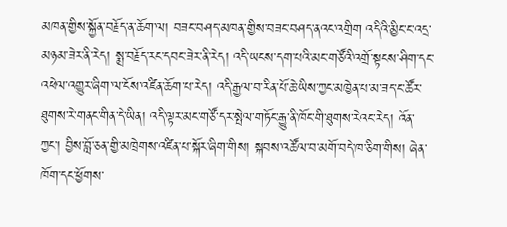མཁན་གྱིས་སྐྱོན་བརྗོད་ན་ཆོག་ལ། བཟང་བཤད་མཁན་གྱིས་བཟང་བཤད་ནའང་འགྲིག འདིའི་མྱིང་ང་འདྲ་མཉམ་ཟེར་ནི་རེད། སྨྲ་བརྗོད་རང་དབང་ཟེར་ནི་རེད། འདི་ཡངས་དག་པའི་མང་གཙོའི་འགྲོ་སྟངས་ཤིག་དང་འཕེལ་འགྱུར་ཞིག་ལ་ངོས་འཛིན་ཆོག་པ་རེད། འདི་རྒྱལ་བ་རིན་པོ་ཆེ་ཡིས་ཀྱང་མཁྱེན་པ་མ་ཟད་ང་ཚོར་ཐུགས་རེ་གནང་གིན་དེ་ཡིན། འདི་ལྟར་མང་གཙོ་དར་སྤེལ་གཏོང་རྒྱུ་ནི་ཁོང་གི་ཐུགས་རེའང་རེད། འོན་ཀྱང་། བྱིས་བློ་ཅན་གྱི་མཁྲེགས་འཛིན་པ་སྐོར་ཞིག་གིས། སྐབས་འཚོལ་བ་མགོ་བདེ་ཁ་ཅིག་གིས། ཞེན་ཁོག་དང་ཕྱོགས་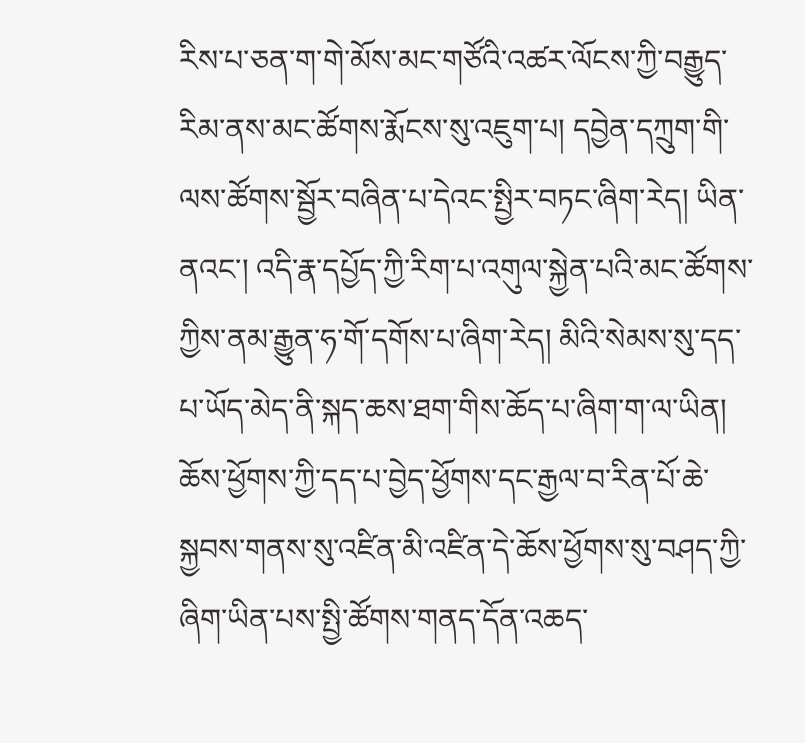རིས་པ་ཅན་ག་གེ་མོས་མང་གཙོའི་འཚར་ལོངས་ཀྱི་བརྒྱུད་རིམ་ནས་མང་ཚོགས་རྨོངས་སུ་འཇུག་པ། དབྱེན་དཀྲུག་གི་ལས་ཚོགས་སྦྱོར་བཞིན་པ་དེའང་སྤྱིར་བཏང་ཞིག་རེད། ཡིན་ནའང་། འདི་རྣ་དཔྱོད་ཀྱི་རིག་པ་འགུལ་སྐྱེན་པའི་མང་ཚོགས་ཀྱིས་ནམ་རྒྱུན་ཧ་གོ་དགོས་པ་ཞིག་རེད། མིའི་སེམས་སུ་དད་པ་ཡོད་མེད་ནི་སྐད་ཆས་ཐག་གིས་ཆོད་པ་ཞིག་ག་ལ་ཡིན། ཆོས་ཕྱོགས་ཀྱི་དད་པ་བྱེད་ཕྱོགས་དང་རྒྱལ་བ་རིན་པོ་ཆེ་སྐྱབས་གནས་སུ་འཛིན་མི་འཛིན་དེ་ཆོས་ཕྱོགས་སུ་བཤད་ཀྱི་ཞིག་ཡིན་པས་སྤྱི་ཚོགས་གནད་དོན་འཆད་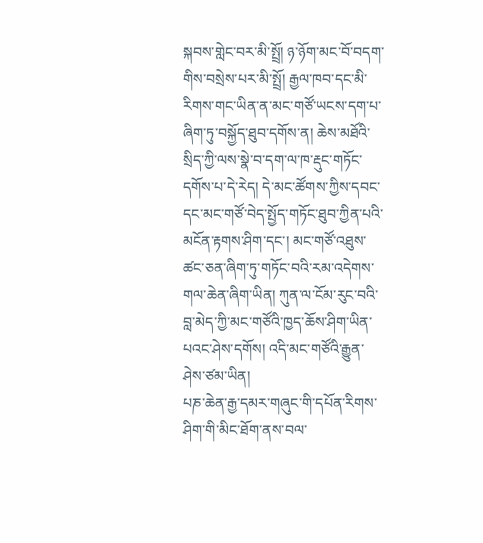སྐབས་གླེང་བར་མི་སྤྲོ། ཉ་ཉོག་མང་བོ་བདག་གིས་བསྲེས་པར་མི་སྤྲོ། རྒྱལ་ཁབ་དང་མི་རིགས་གང་ཡིན་ན་མང་གཙོ་ཡངས་དག་པ་ཞིག་ཏུ་བསྐྱོད་ཐུབ་དགོས་ན། ཆེས་མཐོའི་སྲིད་ཀྱི་ལས་སྣེ་བ་དག་ལ་ཁ་རྡུང་གཏོང་དགོས་པ་དེ་རེད། དེ་མང་ཚོགས་ཀྱིས་དབང་དང་མང་གཙོ་བེད་སྤྱོད་གཏོང་ཐུབ་ཀྱིན་པའི་མངོན་རྟགས་ཤིག་དང་། མང་གཙོ་འཐུས་ཚང་ཅན་ཞིག་ཏུ་གཏོང་བའི་རམ་འདེགས་གལ་ཆེན་ཞིག་ཡིན། ཀུན་ལ་ངོམ་རུང་བའི་བླ་མེད་ཀྱི་མང་གཙོའི་ཁྱད་ཆོས་ཤིག་ཡིན་པའང་ཤེས་དགོས། འདི་མང་གཙོའི་རྒྱུན་ཤེས་ཙམ་ཡིན།
པཎ་ཆེན་རྒྱ་དམར་གཞུང་གི་དཔོན་རིགས་ཤིག་གི་མིང་ཐོག་ནས་བལ་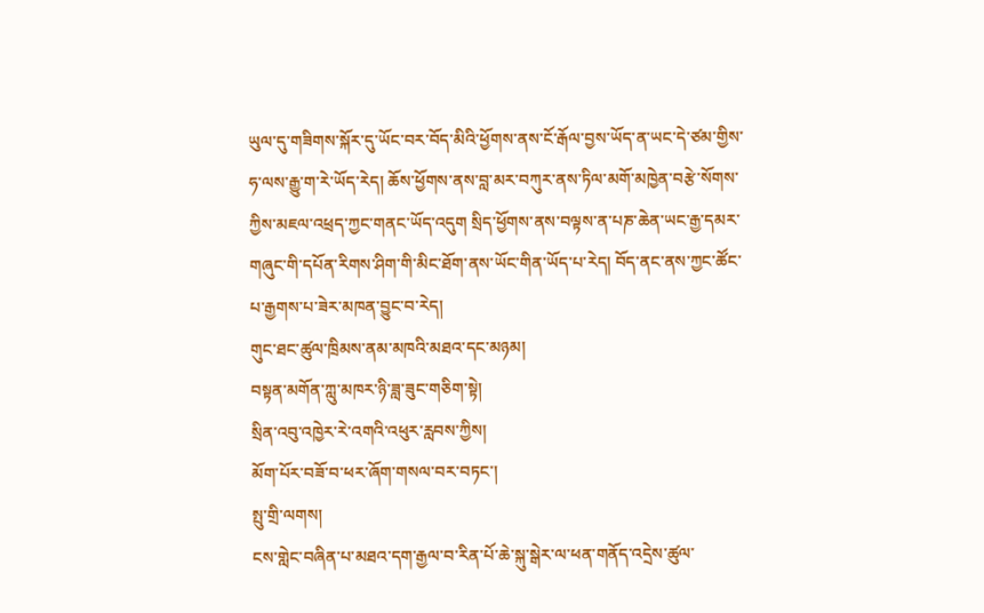ཡུལ་དུ་གཟིགས་སྐོར་དུ་ཡོང་བར་བོད་མིའི་ཕྱོགས་ནས་ངོ་རྒོལ་བྱས་ཡོད་ན་ཡང་དེ་ཙམ་གྱིས་ཧ་ལས་རྒྱུ་ག་རེ་ཡོད་རེད། ཆོས་ཕྱོགས་ནས་བླ་མར་བཀུར་ནས་ཏིལ་མགོ་མཁྱེན་བརྩེ་སོགས་ཀྱིས་མཇལ་འཕྲད་ཀྱང་གནང་ཡོད་འདུག སྲིད་ཕྱོགས་ནས་བལྟས་ན་པཎ་ཆེན་ཡང་རྒྱ་དམར་གཞུང་གི་དཔོན་རིགས་ཤིག་གི་མིང་ཐོག་ནས་ཡོང་གིན་ཡོད་པ་རེད། བོད་ནང་ནས་ཀྱང་ཚོང་པ་རྒྱགས་པ་ཟེར་མཁན་བྱུང་བ་རེད།
གུང་ཐང་ཚུལ་ཁྲིམས་ནམ་མཁའི་མཐའ་དང་མཉམ།
བསྟན་མགོན་ཀླུ་མཁར་ཉི་ཟླ་ཟུང་གཅིག་སྟེ།
སྲིན་འབུ་འཁྱེར་རེ་འགའི་འཕུར་རླབས་ཀྱིས།
མོག་པོར་བཟོ་བ་ཕར་ཞོག་གསལ་བར་བཏང་།
སྤུ་གྲི་ལགས།
ངས་གླེང་བཞིན་པ་མཐའ་དག་རྒྱལ་བ་རིན་པོ་ཆེ་སྐུ་སྒེར་ལ་ཕན་གནོད་འདྲེས་ཚུལ་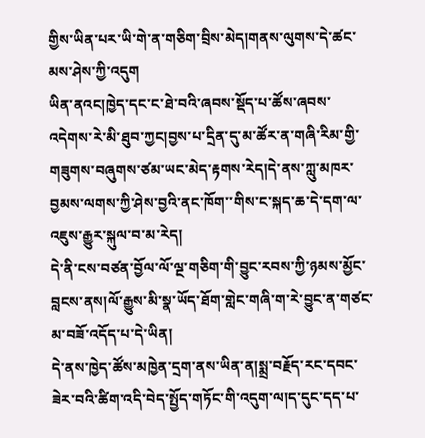གྱིས་ཡིན་པར་ཡི་གེ་ན་གཅིག་བྲིས་མེད།གནས་ལུགས་དེ་ཚང་མས་ཤེས་ཀྱི་འདུག
ཡིན་ནའང།ཁྱེད་དང་ང་ཐེ་བའི་ཞབས་སྡོད་པ་ཚོས་ཞབས་འདེགས་རེ་མི་ཐུབ་ཀྱང།བྱས་པ་དྲིན་དུ་མ་ཚོར་ན་གཞི་རིམ་གྱི་གཟུགས་བཞུགས་ཙམ་ཡང་མེད་རྟགས་རེད།དེ་ནས་ཀླུ་མཁར་བྱམས་ལགས་ཀྱི་ཤེས་བྱའི་ནང་ཁོག་་གིས་ང་སྐད་ཆ་དེ་དག་ལ་འཇུས་རྒྱུར་སྐུལ་བ་མ་རེད།
དེ་ནི་ངས་བཙན་བྱོལ་ལོ་ལྔ་གཅིག་གི་བྱུང་རབས་ཀྱི་ཉམས་མྱོང་བླངས་ནས།ལོ་རྒྱུས་མི་སྣ་ཡོད་ཐོག་གླེང་གཞི་ག་རེ་བྱུང་ན་གཙང་མ་བཟོ་འདོད་པ་དེ་ཡིན།
དེ་ནས་ཁྱེད་ཚོས་མཁྱེན་དྲག་ནས་ཡིན་ན།སྨྲ་བརྗོད་རང་དབང་ཟེར་བའི་ཚིག་འདི་བེད་སྤྱོད་གཏོང་གི་འདུག་ལ།ད་དུང་དད་པ་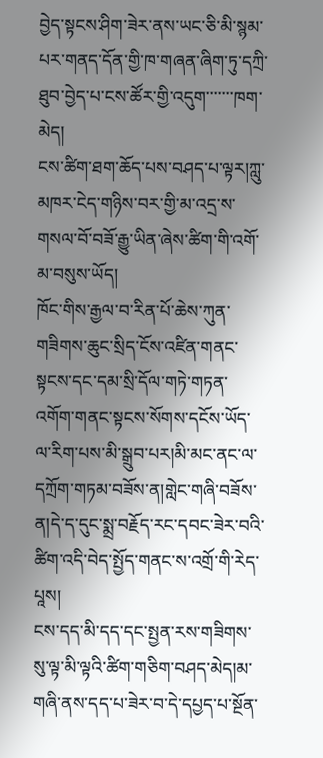བྱེད་སྟངས་ཤིག་ཟེར་ནས་ཡང་ཅི་མི་སྙམ་པར་གནད་དོན་གྱི་ཁ་གཞན་ཞིག་ཏུ་དཀྲི་ཐུབ་བྱེད་པ་ངས་ཚོར་གྱི་འདུག་་་་་་་ཁག་མེད།
ངས་ཚིག་ཐག་ཆོད་པས་བཤད་པ་ལྟར།ཀླུ་མཁར་ངེད་གཉིས་བར་གྱི་མ་འདྲ་ས་གསལ་བོ་བཟོ་རྒྱུ་ཡིན་ཞེས་ཚིག་གི་འགོ་མ་བསུས་ཡོད།
ཁོང་གིས་རྒྱལ་བ་རིན་པོ་ཆེས་ཀུན་གཟིགས་ཆུང་སྲིད་ངོས་འཛིན་གནང་སྟངས་དང་དམ་སྲི་དོལ་གཏེ་གཏན་འགོག་གནང་སྟངས་སོགས་དངོས་ཡོད་ལ་རིག་པས་མི་སྒྲུབ་པར།མི་མང་ནང་ལ་དཀྲོག་གཏམ་བཟོས་ན།གླེང་གཞི་བཟོས་ན།དེ་ད་དུང་སྨྲ་བརྗོད་རང་དབང་ཟེར་བའི་ཚིག་འདི་བེད་སྤྱོད་གནང་ས་འགྲོ་གི་རེད་པཱས།
ངས་དད་མི་དད་དང་སྤྱན་རས་གཟིགས་སུ་ལྟ་མི་ལྟའི་ཚིག་གཅིག་བཤད་མེད།མ་གཞི་ནས་དད་པ་ཟེར་བ་དེ་དཔྱད་པ་སྔོན་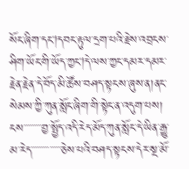སོང་ཞིག་དང།དབང་རྟུལ་དྲག་པའི་རྗེས་འབྲངས་ཤིག་ཡོང་གི་ཡོད་ཀྱང།དེ་ལས་ཀྱང་དམར་དམར་རྗེན་རྗེན་དེ་བོད་མི་ཚོས་བཤད་སྟངས་ཞུས་ན།ནང་སེམས་ཀྱི་ཀུན་སློང་ཞིག་གི་སྟེང་ན་འདུག་པས།
ངས་་་་་་་་་བྱ་སྤྱོད་འདི་རེད་མོད་ཀུན་སློང་དེ་ཡིན་རྒྱུ་མ་རེད་་་་་་་་་་་་་་་ཅེས་པའི་བཤད་སྟངས་དེར་སྔ་མོ་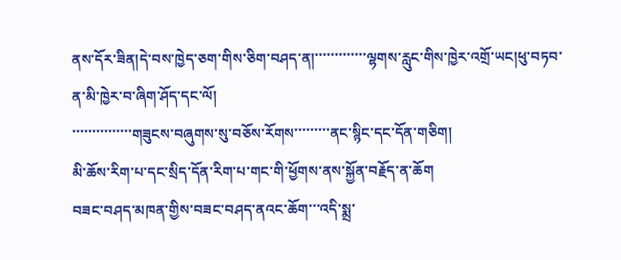ནས་དོར་ཟིན།དེ་བས་ཁྱེད་ཅག་གིས་ཅིག་བཤད་ན།་་་་་་་་་་་་་ལྷགས་རླུང་གིས་ཁྱེར་འགྲོ་ཡང།ཕུ་བཏབ་ན་མི་ཁྱེར་བ་ཞིག་ཤོད་དང་ལོ།
་་་་་་་་་་་་་་་གཟུངས་བཞུགས་སུ་བཅོས་རོགས་་་་་་་་་ནང་སྙིང་དང་དོན་གཅིག།
མི་ཆོས་རིག་པ་དང་སྲིད་དོན་རིག་པ་གང་གི་ཕྱོགས་ནས་སྐྱོན་བརྗོད་ན་ཆོག
བཟང་བཤད་མཁན་གྱིས་བཟང་བཤད་ནའང་ཆོག་་་འདི་སྨྲ་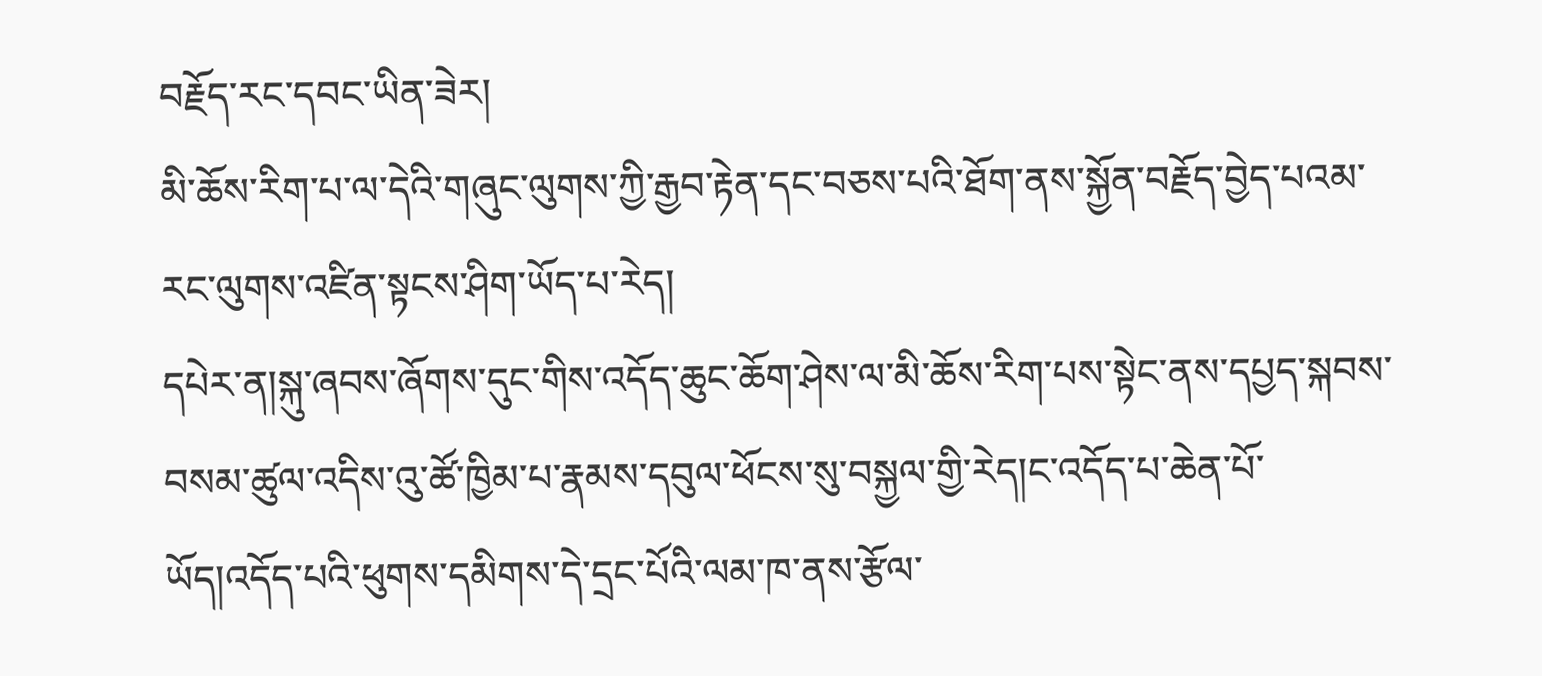བརྗོད་རང་དབང་ཡིན་ཟེར།
མི་ཆོས་རིག་པ་ལ་དེའི་གཞུང་ལུགས་ཀྱི་རྒྱབ་རྟེན་དང་བཅས་པའི་ཐོག་ནས་སྐྱོན་བརྗོད་བྱེད་པའམ་རང་ལུགས་འཛིན་སྟངས་ཤིག་ཡོད་པ་རེད།
དཔེར་ན།སྐུ་ཞབས་ཞོགས་དུང་གིས་འདོད་ཆུང་ཆོག་ཤེས་ལ་མི་ཆོས་རིག་པས་སྟེང་ནས་དཔྱད་སྐབས་བསམ་ཚུལ་འདིས་འུ་ཚོ་ཁྱིམ་པ་རྣམས་དབུལ་ཕོངས་སུ་བསྐྱལ་གྱི་རེད།ང་འདོད་པ་ཆེན་པོ་ཡོད།འདོད་པའི་ཕུགས་དམིགས་དེ་དྲང་པོའི་ལམ་ཁ་ནས་རྩོལ་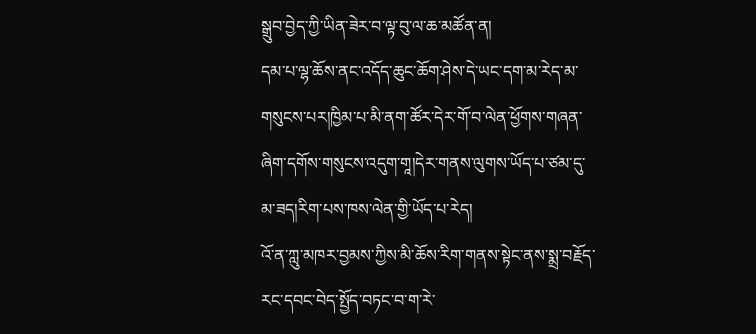སྒྲུབ་བྱེད་ཀྱི་ཡིན་ཟེར་བ་ལྟ་བུ་ལ་ཆ་མཚོན་ན།
དམ་པ་ལྷ་ཆོས་ནང་འདོད་ཆུང་ཆོག་ཤེས་དེ་ཡང་དག་མ་རེད་མ་གསུངས་པར།ཁྱིམ་པ་མི་ནག་ཚོར་དེར་གོ་བ་ལེན་ཕྱོགས་གཞན་ཞིག་དགོས་གསུངས་འདུག་གཱ།དེར་གནས་ལུགས་ཡོད་པ་ཙམ་དུ་མ་ཟད།རིག་པས་ཁས་ལེན་གྱི་ཡོད་པ་རེད།
འོ་ན་ཀླུ་མཁར་བྱམས་ཀྱིས་མི་ཆོས་རིག་གནས་སྟེང་ནས་སྨྲ་བརྗོད་རང་དབང་བེད་སྤྱོད་བཏང་བ་ག་རེ་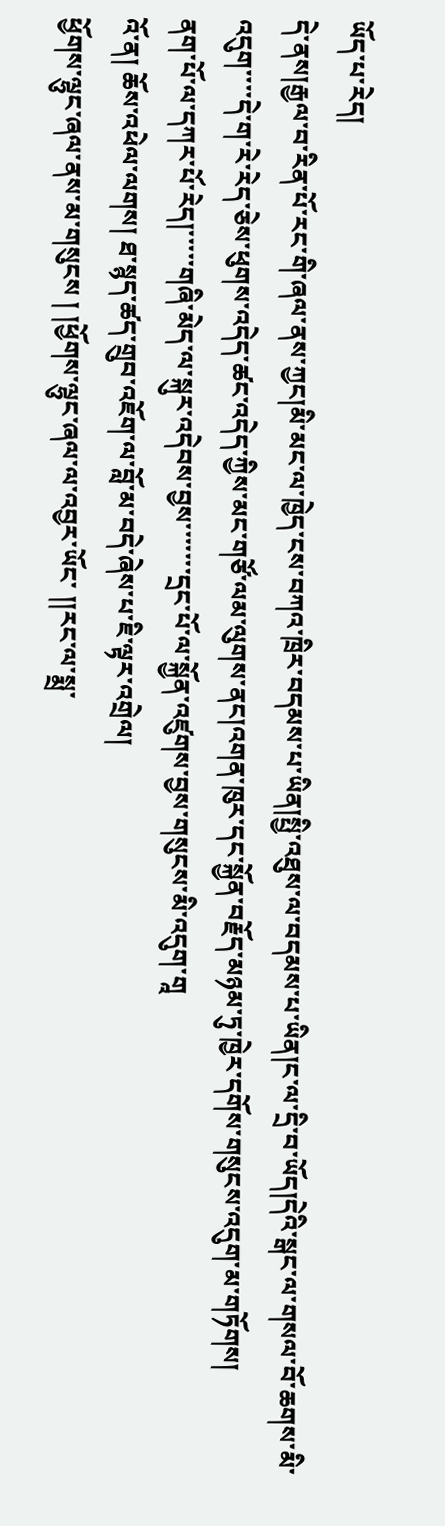ཡོད་པ་རེད།
དེ་ནས།རྒྱལ་བ་རིན་པོ་རང་གི་ཞལ་ནས་ཀྱང།མི་མང་ལ་ཁྱེད་ངས་བཀའ་ཁྲིར་བདམས་པ་ཡིན།སྤྱི་འཐུས་ལ་བདམས་པ་ཡིན།ང་ལ་དྲི་བ་ཡོད།དེའི་སྒང་ལ་གསལ་བོ་ཆགས་མི་འདུག་་་་དེ་ག་རེ་རེད་ཅེས་ཕུགས་འདེད་ཚང་འདེད་ཀྱིས་མང་གཙོ་ལམ་ལུགས་ནང།འགན་ཁུར་དང་སྐྱོན་བརྗོད་མཉམ་ཏུ་ཁྱེར་དགོས་གསུངས་འདུག་མ་གཏོགས།
ནག་པོ་ལ་དཀར་པོ་རེད།་་་་་གཞི་མེད་ལ་སྐུར་འདེབས་བྱས་་་་་་་དྲང་པོ་ལ་སྐྱོན་འཛུགས་བྱས་གསུངས་མི་འདུག་གཱ
འོ་ན། ཆོས་འཕེལ་ལགས། ཐ་སྙད་ཚད་གྲུབ་འཇོག་ལ་བློ་མ་བདེ་ཞེས་པ་ཇི་ལྟར་འགྲེལ།
ཕྱོགས་ལྷུང་ཞལ་ནས་མ་གསུངས ། །ཕྱོགས་ལྷུང་ཞལ་ལ་འབྱར་ཡོང་ །།རང་ལ་སྨྲ་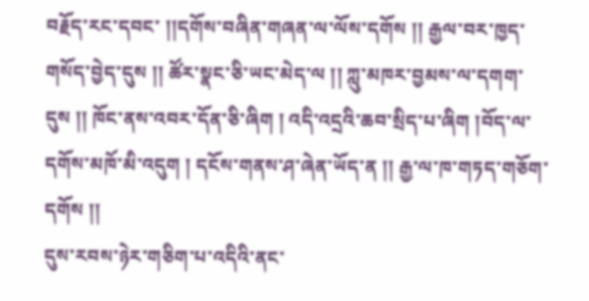བརྗོད་རང་དབང་ །།དགོས་བཞིན་གཞན་ལ་ལོས་དགོས །། རྒྱལ་བར་ཁྱད་གསོད་བྱེད་དུས །། ཚོར་སྣང་ཅི་ཡང་མེད་ལ །། ཀླུ་མཁར་བྱམས་ལ་དགག་དུས །། ཁོང་ནས་འབར་དོན་ཅི་ཞིག ། འདི་འདྲའི་ཆབ་སྲིད་པ་ཞིག །བོད་ལ་དགོས་མཁོ་མི་འདུག ། དངོས་གནས་ཤ་ཞེན་ཡོད་ན །། རྒྱ་ལ་ཁ་གཏད་གཅོག་དགོས །།
དུས་རབས་ཉེར་གཅིག་པ་འདིའི་ནང་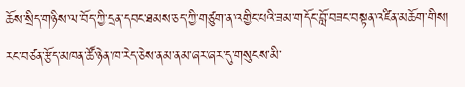ཆོས་སྲིད་གཉིས་ལ་བོད་ཀྱི་དྲན་དབང་ཐམས་ཅད་ཀྱི་གཙུག་ན་འགྱིང་པའི་ཟམ་གདོང་བློ་བཟང་བསྟན་འཛིན་མཆོག་གིས།
རང་བཙན་རྩོད་མཁན་ཚོ་ཉེན་ཁ་རེད་ཅེས་ནམ་ནམ་ཞར་ཞར་དུ་གསུངས་མི་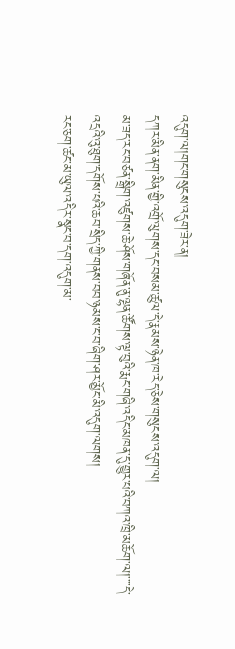འདུག་ལ།གང་གསུངས་འདུག་ཟེར་ན།
དཀར་མིན་ནག་མིན་གྱི་འགྲོ་ལུགས་དང་བསམ་ཚུལ་དེ་རྣམས་ཉེན་ཁ་རེད་ཅེས་གསུངས་འདུག་ལ།
མ་ཟད་རང་བཙན་སྒྲིག་འཛུགས་ཆེ་ཤོས་གཞོན་ནུ་ལྷན་ཚོགས་ལྟ་བུའི་རྨང་གཞི་འདིང་མཁན་དུ་གྱུར་པའི་བཀའ་ཁྲི་མཆོག་ལ།་་་་དེ་འདྲའི་འུ་ཐུག་དགོས་པའི་ཆབ་སྲིད་ཀྱི་གནས་བབ་ཉམས་ང་བ་ཞིག་ཤར་མྱོང་མི་འདུག་ལགས།
རང་ཅག་ཚང་མ་ཡུལ་འདིར་སྣང་བ་དག་འདུག་མ་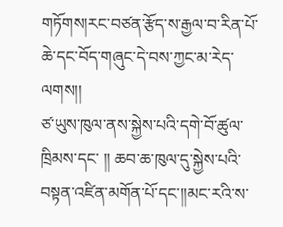གཏོགས།རང་བཙན་རྩོད་ས་རྒྱལ་བ་རིན་པོ་ཆེ་དང་བོད་གཞུང་དེ་བས་ཀྱང་མ་རེད་ལགས།།
ཙ་ཡུས་ཁུལ་ནས་སྐྱེས་པའི་དགེ་བོ་ཚུལ་ཁྲིམས་དང་ །། ཆབ་ཆ་ཁུལ་དུ་སྐྱེས་པའི་བསྟན་འཛིན་མགོན་པོ་དང་།།མང་རའི་ས་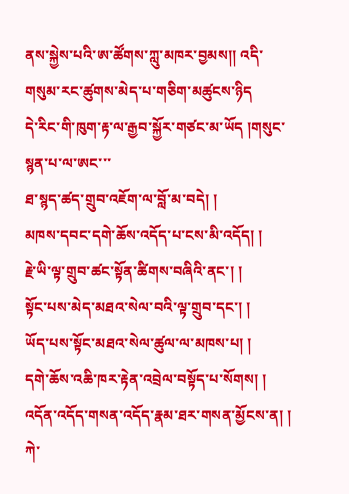ནས་སྐྱེས་པའི་ཨ་ཚོགས་ཀླུ་མཁར་བྱམས།། འདི་གསུམ་རང་ཚུགས་མེད་པ་གཅིག་མཚུངས་ཉིད
དེ་རིང་གི་ཁུག་རྟ་ལ་རྒྱབ་སྐྱོར་གཙང་མ་ཡོད །གསུང་སྙན་པ་ལ་ཨང་་་
ཐ་སྙད་ཚད་གྲུབ་འཇོག་ལ་བློ་མ་བདེ། །
མཁས་དབང་དགེ་ཆོས་འདོད་པ་ངས་མི་འདོད། །
རྗེ་ཡི་ལྟ་གྲུབ་ཚང་སྟོན་ཚིགས་བཞིའི་ནང་། །
སྟོང་པས་མེད་མཐའ་སེལ་བའི་ལྟ་གྲུབ་དང་། །
ཡོད་པས་སྟོང་མཐའ་སེལ་ཚུལ་ལ་མཁས་པ། །
དགེ་ཆོས་འཆི་ཁར་རྟེན་འབྲེལ་བསྟོད་པ་སོགས། །
འདོན་འདོད་གསན་འདོད་རྣམ་ཐར་གསན་མྱོངས་ན། །
ཀེ་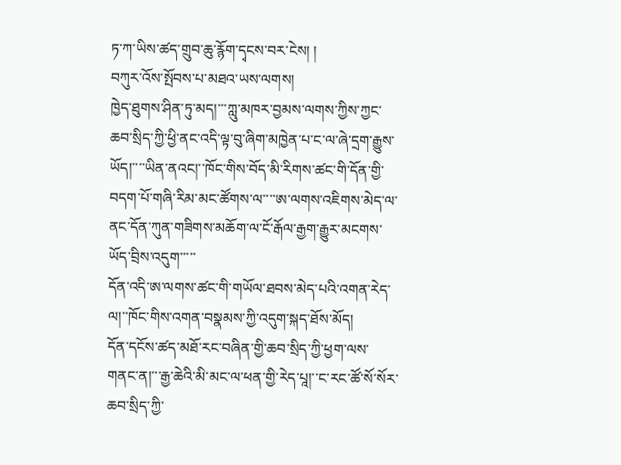ཏ་ཀ་ཡིས་ཚད་གྲུབ་ཆུ་རྙོག་དྭངས་བར་ངེས། །
བཀུར་འོས་སྤོབས་པ་མཐའ་ཡས་ལགས།
ཁྱེད་ཐུགས་ཤིན་ཏུ་མད།་་་ཀླུ་མཁར་བྱམས་ལགས་ཀྱིས་ཀྱང་ཆབ་སྲིད་ཀྱི་ཕྱི་ནང་འདི་ལྟ་བུ་ཞིག་མཁྱེན་པ་ང་ལ་ཞེ་དྲག་རྒྱུས་ཡོད།་་་་ཡིན་ནའང།་་ཁོང་གིས་བོད་མི་རིགས་ཚང་གི་དོན་གྱི་བདག་པོ་གཞི་རིམ་མང་ཚོགས་ལ་་་་ཨ་ལགས་འཇིགས་མེད་ལ་ནང་དོན་ཀུན་གཟིགས་མཆོག་ལ་ངོ་རྒོལ་རྒྱག་རྒྱུར་མངགས་ཡོད་བྲིས་འདུག་་་་་
དོན་འདི་ཨ་ལགས་ཚང་གི་གཡོལ་ཐབས་མེད་པའི་འགན་རེད་ལ།་་ཁོང་གིས་འགན་བསྣམས་ཀྱི་འདུག་སྐད་ཐོས་མོད།
དོན་དངོས་ཚད་མཐོ་རང་བཞིན་གྱི་ཆབ་སྲིད་ཀྱི་ཕྱག་ལས་གནང་ན།་་་རྒྱ་ཆེའི་མི་མང་ལ་ཕན་གྱི་རེད་པཱ།་་ང་རང་ཚོ་སོ་སོར་ཆབ་སྲིད་ཀྱི་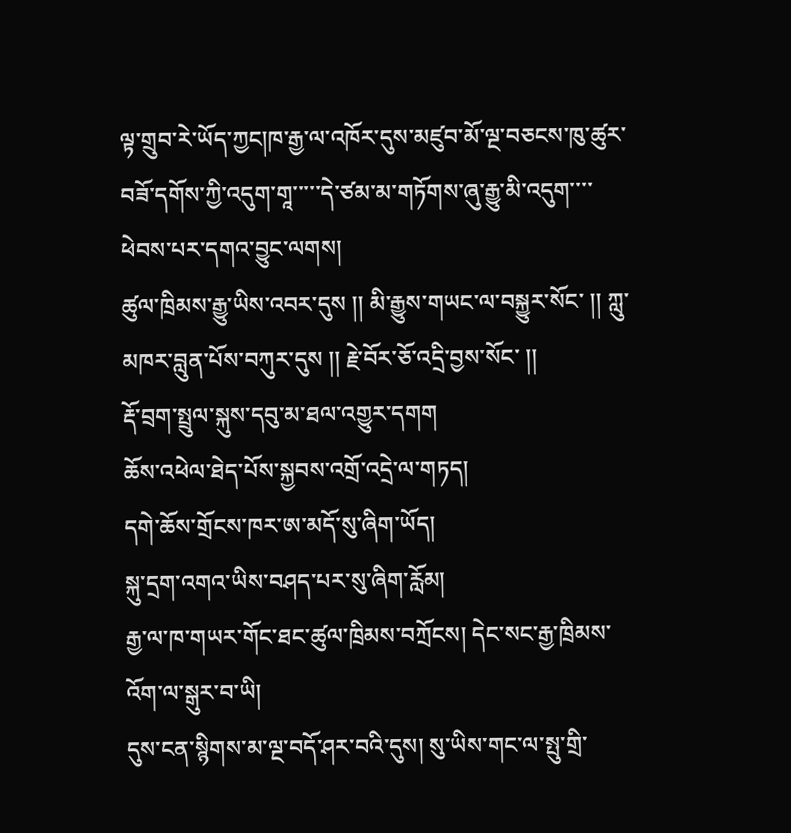ལྟ་གྲུབ་རེ་ཡོད་ཀྱང།ཁ་རྒྱ་ལ་འཁོར་དུས་མཛུབ་མོ་ལྔ་བཅངས་ཁུ་ཚུར་བཟོ་དགོས་ཀྱི་འདུག་གཱ་་་་་དེ་ཙམ་མ་གཏོགས་ཞུ་རྒྱུ་མི་འདུག་་་་
ཕེབས་པར་དགའ་བྱུང་ལགས།
ཚུལ་ཁྲིམས་རྒྱུ་ཡིས་འབར་དུས །། མི་རྒྱུས་གཡང་ལ་བསྐྱུར་སོང་ །། ཀླུ་མཁར་བླུན་པོས་བཀུར་དུས །། རྗེ་བོར་ཅོ་འདྲི་བྱས་སོང་ །།
རྡོ་བྲག་སྤྲུལ་སྐུས་དབུ་མ་ཐལ་འགྱུར་དགག
ཆོས་འཕེལ་ཐེད་པོས་སྐྱབས་འགྲོ་འདྲེ་ལ་གཏད།
དགེ་ཆོས་གྲོངས་ཁར་ཨ་མདོ་སུ་ཞིག་ཡོད།
སྐུ་དྲག་འགའ་ཡིས་བཤད་པར་སུ་ཞིག་རློམ།
རྒྱ་ལ་ཁ་གཡར་གོང་ཐང་ཚུལ་ཁྲིམས་བཀྲོངས། དེང་སང་རྒྱ་ཁྲིམས་འོག་ལ་སྒུར་བ་ཡི།
དུས་ངན་སྙིགས་མ་ལྔ་བདོ་ཤར་བའི་དུས། སུ་ཡིས་གང་ལ་སྤུ་གྲི་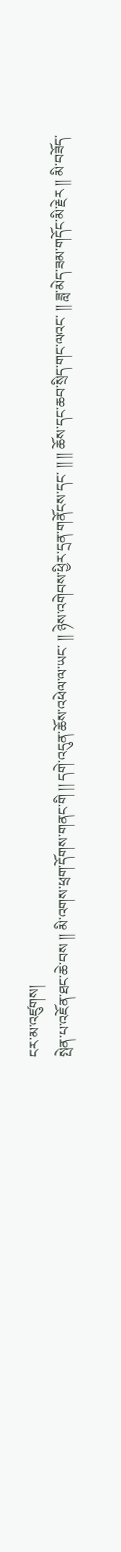ངར་མ་འཛུགས།
སྤེན་པ་འཇོན་ཐང་ཆེ་བས །། མི་འགས་ཕྲག་དོགས་གནང་གི །། དགེ་འདུན་ཆོས་འཕེལ་ལ་ཡང་ །། ཉེས་འགེབས་ཕྱིར་དྲན་གནོངས་དང་ །། །། ཆོས་དང་ཆབ་སྲིད་གང་ལའང་ །། ཟླ་མེད་ཟམ་གདོང་མི་རྗེར །། མི་བཟོད་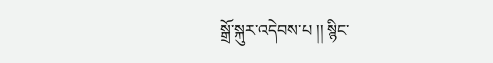སྒྲོ་སྐུར་འདེབས་པ །། སྙིང་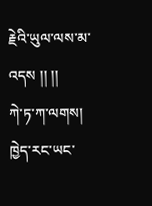རྗེའི་ཡུལ་ལས་མ་འདས །། །།
ཀེ་ཏ་ཀ་ལགས།
ཁྱེད་རང་ཡང་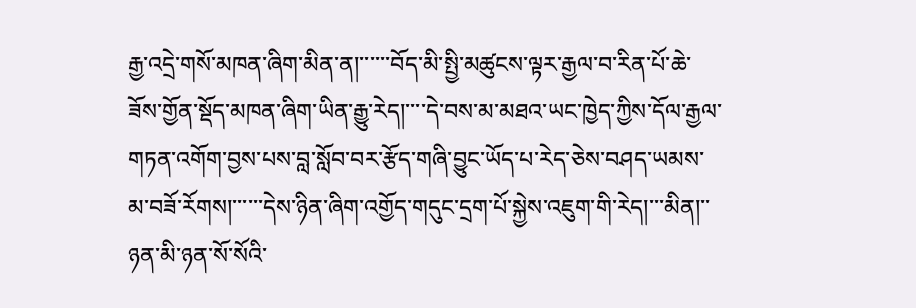རྒྱ་འདྲེ་གསོ་མཁན་ཞིག་མིན་ན།་་་་་་བོད་མི་སྤྱི་མཚུངས་ལྟར་རྒྱལ་བ་རིན་པོ་ཆེ་ཟོས་གྱོན་སྡོད་མཁན་ཞིག་ཡིན་རྒྱུ་རེད།་་་་དེ་བས་མ་མཐའ་ཡང་ཁྱེད་ཀྱིས་དོལ་རྒྱལ་གཏན་འགོག་བྱས་པས་བླ་སློབ་བར་རྩོད་གཞི་བྱུང་ཡོད་པ་རེད་ཅེས་བཤད་ཡམས་མ་བཟོ་རོགས།་་་་་་དེས་ཉིན་ཞིག་འགྱོད་གདུང་དྲག་པོ་སྐྱེས་འཇུག་གི་རེད།་་་མིན།་་ཉན་མི་ཉན་སོ་སོའི་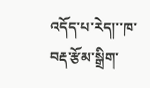འདོད་པ་རེད།་་ཁ་བརྡ་རྩོམ་སྒྲིག་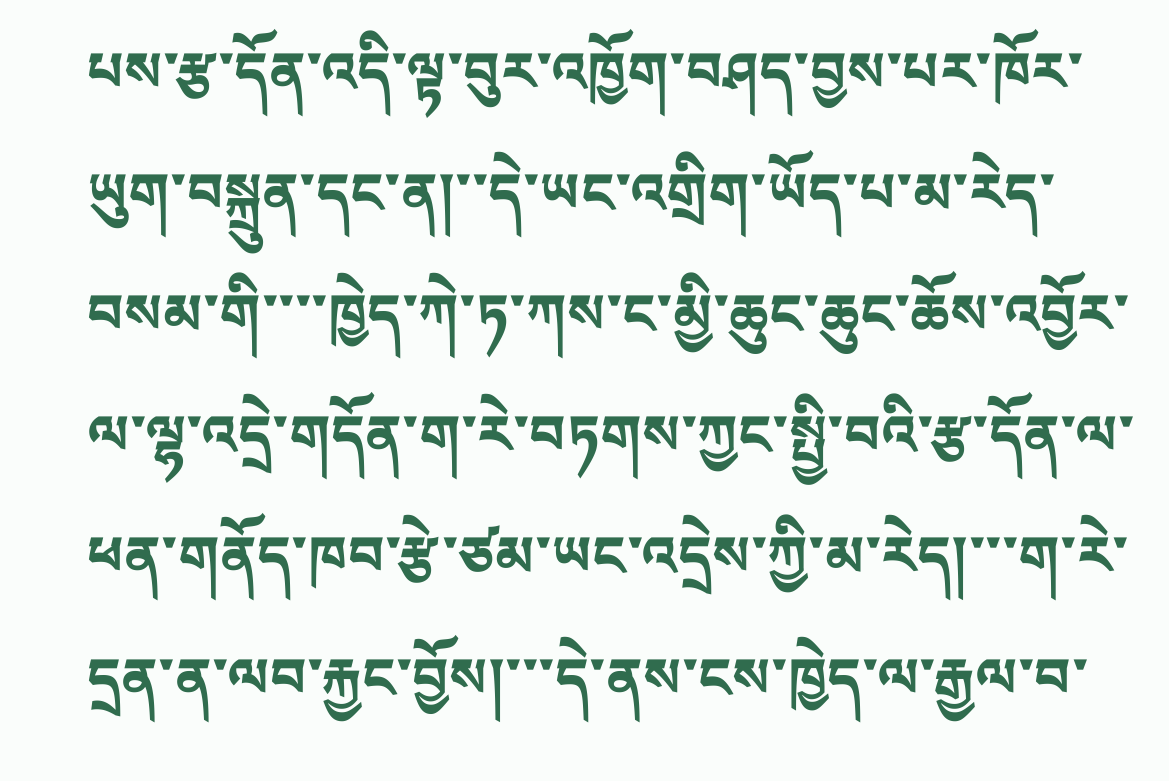པས་རྩ་དོན་འདི་ལྟ་བུར་འཁྱོག་བཤད་བྱས་པར་ཁོར་ཡུག་བསྐྲུན་དང་ན།་་དེ་ཡང་འགྲིག་ཡོད་པ་མ་རེད་བསམ་གི་་་་ཁྱེད་ཀེ་ཏ་ཀས་ང་མྱི་ཆུང་ཆུང་ཆོས་འབྱོར་ལ་ལྷ་འདྲེ་གདོན་ག་རེ་བཏགས་ཀྱང་སྤྱི་བའི་རྩ་དོན་ལ་ཕན་གནོད་ཁབ་རྩེ་ཙམ་ཡང་འདྲེས་ཀྱི་མ་རེད།་་་ག་རེ་དྲན་ན་ལབ་རྐྱང་བྱོས།་་་དེ་ནས་ངས་ཁྱེད་ལ་རྒྱལ་བ་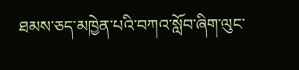ཐམས་ཅད་མཁྱེན་པའི་བཀའ་སློབ་ཞིག་ལུང་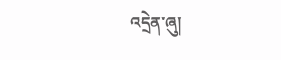འདྲེན་ཞུ།